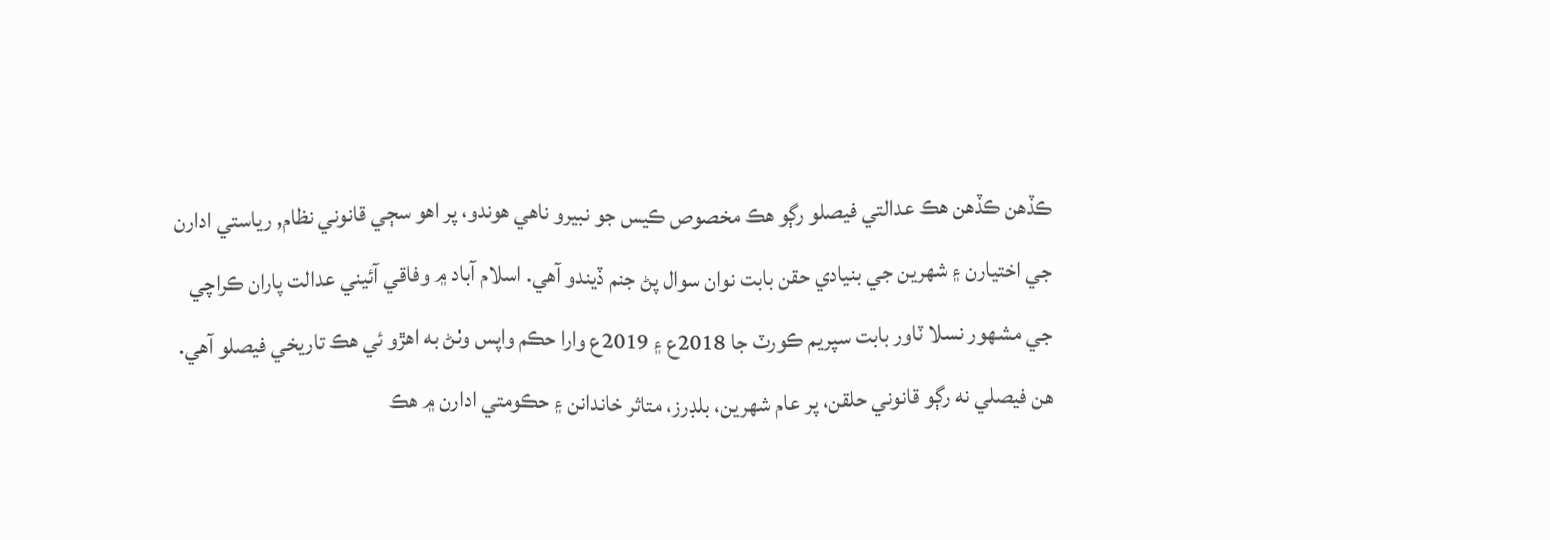ڪڏهن ڪڏهن هڪ عدالتي فيصلو رڳو هڪ مخصوص ڪيس جو نبيرو ناهي هوندو، پر اهو سڄي قانوني نظام, رياستي ادارن جي اختيارن ۽ شهرين جي بنيادي حقن بابت نوان سوال پڻ جنم ڏيندو آهي. اسلام آباد ۾ وفاقي آئيني عدالت پاران ڪراچي جي مشهور نسلا ٽاور بابت سپريم ڪورٽ جا 2018ع ۽ 2019ع وارا حڪم واپس وٺڻ به اهڙو ئي هڪ تاريخي فيصلو آهي. هن فيصلي نه رڳو قانوني حلقن، پر عام شهرين، بلڊرز، متاثر خاندانن ۽ حڪومتي ادارن ۾ هڪ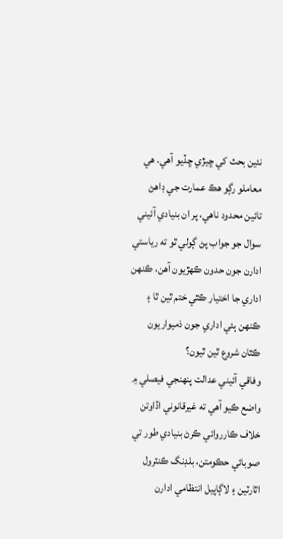نئين بحث کي ڇيڙي ڇڏيو آهي. هي معاملو رڳو هڪ عمارت جي ڊاهڻ تائين محدود ناهي، پر ان بنيادي آئيني سوال جو جواب پڻ ڳولي ٿو ته رياستي ادارن جون حدون ڪهڙيون آهن، ڪنهن اداري جا اختيار ڪٿي ختم ٿين ٿا ۽ ڪنهن ٻئي اداري جون ذميواريون ڪٿان شروع ٿين ٿيون؟
وفاقي آئيني عدالت پنهنجي فيصلي ۾ واضع ڪيو آهي ته غيرقانوني اڏاوتن خلاف ڪارروائي ڪرڻ بنيادي طور تي صوبائي حڪومتن، بلڊنگ ڪنٽرول اٿارٽين ۽ لاڳاپيل انتظامي ادارن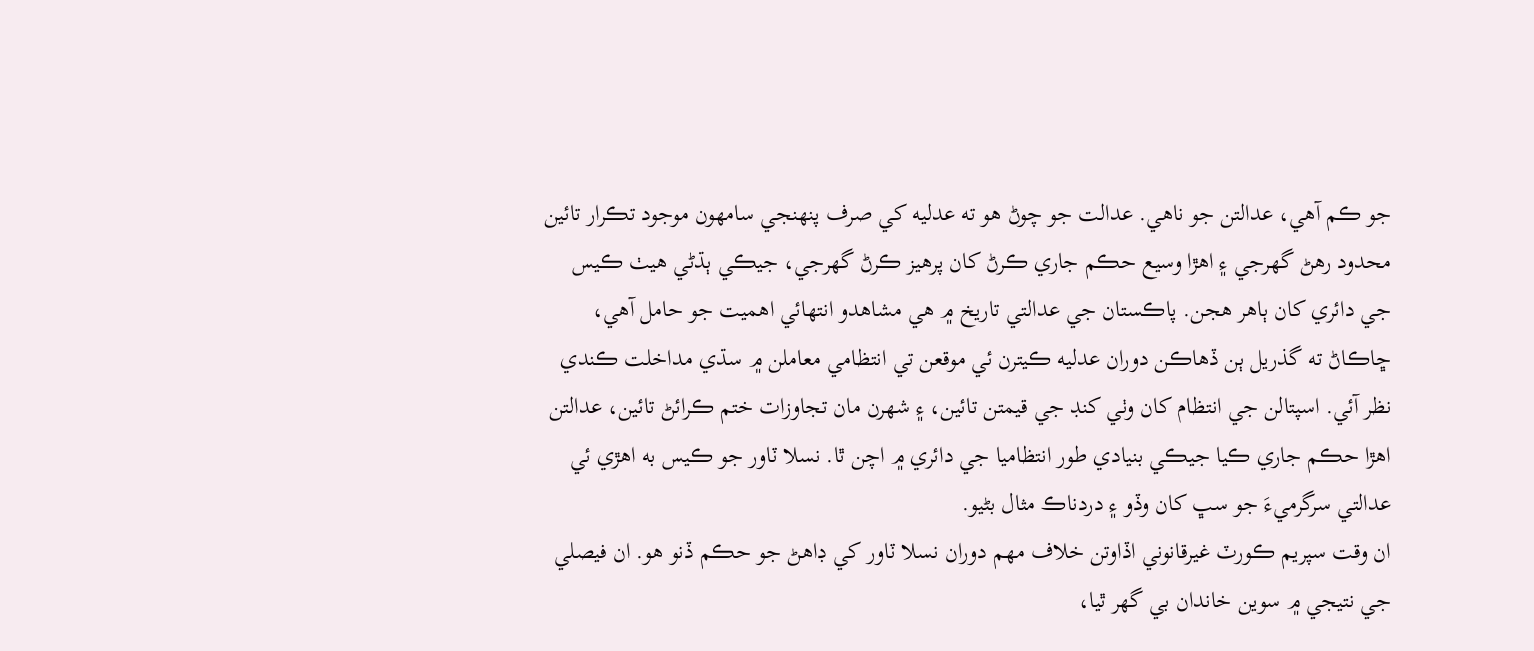جو ڪم آهي، عدالتن جو ناهي. عدالت جو چوڻ هو ته عدليه کي صرف پنهنجي سامهون موجود تڪرار تائين محدود رهڻ گهرجي ۽ اهڙا وسيع حڪم جاري ڪرڻ کان پرهيز ڪرڻ گهرجي، جيڪي ٻڌڻي هيٺ ڪيس جي دائري کان ٻاهر هجن. پاڪستان جي عدالتي تاريخ ۾ هي مشاهدو انتهائي اهميت جو حامل آهي، ڇاڪاڻ ته گذريل ٻن ڏهاڪن دوران عدليه ڪيترن ئي موقعن تي انتظامي معاملن ۾ سڌي مداخلت ڪندي نظر آئي. اسپتالن جي انتظام کان وٺي کنڊ جي قيمتن تائين، ۽ شهرن مان تجاوزات ختم ڪرائڻ تائين، عدالتن اهڙا حڪم جاري ڪيا جيڪي بنيادي طور انتظاميا جي دائري ۾ اچن ٿا. نسلا ٽاور جو ڪيس به اهڙي ئي عدالتي سرگرميءَ جو سڀ کان وڏو ۽ دردناڪ مثال بڻيو.
ان وقت سپريم ڪورٽ غيرقانوني اڏاوتن خلاف مهم دوران نسلا ٽاور کي ڊاهڻ جو حڪم ڏنو هو. ان فيصلي جي نتيجي ۾ سوين خاندان بي گهر ٿيا،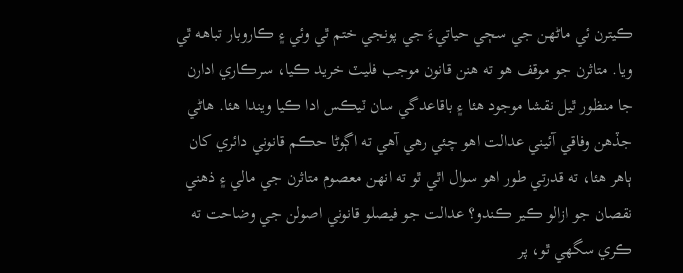ڪيترن ئي ماڻهن جي سڄي حياتيءَ جي پونجي ختم ٿي وئي ۽ ڪاروبار تباهه ٿي ويا. متاثرن جو موقف هو ته هنن قانون موجب فليٽ خريد ڪيا، سرڪاري ادارن جا منظور ٿيل نقشا موجود هئا ۽ باقاعدگي سان ٽيڪس ادا ڪيا ويندا هئا. هاڻي جڏهن وفاقي آئيني عدالت اهو چئي رهي آهي ته اڳوڻا حڪم قانوني دائري کان ٻاهر هئا، ته قدرتي طور اهو سوال اٿي ٿو ته انهن معصوم متاثرن جي مالي ۽ ذهني نقصان جو ازالو ڪير ڪندو؟ عدالت جو فيصلو قانوني اصولن جي وضاحت ته ڪري سگهي ٿو، پر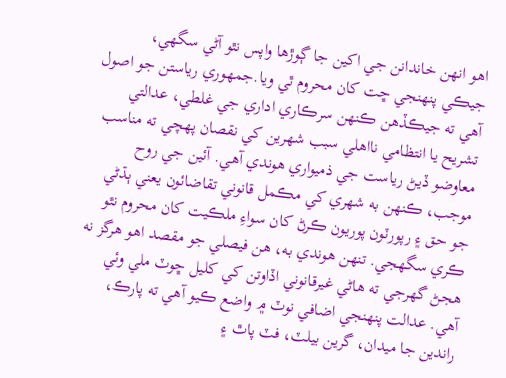اهو انهن خاندانن جي اکين جا ڳوڙها واپس نٿو آڻي سگهي، جيڪي پنهنجي ڇت کان محروم ٿي ويا.جمهوري رياستن جو اصول آهي ته جيڪڏهن ڪنهن سرڪاري اداري جي غلطي، عدالتي تشريح يا انتظامي نااهلي سبب شهرين کي نقصان پهچي ته مناسب معاوضو ڏيڻ رياست جي ذميواري هوندي آهي. آئين جي روح موجب، ڪنهن به شهري کي مڪمل قانوني تقاضائون يعني ٻڌڻي جو حق ۽ رپورٽون پوريون ڪرڻ کان سواءِ ملڪيت کان محروم نٿو ڪري سگهجي. تنهن هوندي به، هن فيصلي جو مقصد اهو هرگز نه هجڻ گهرجي ته هاڻي غيرقانوني اڏاوتن کي کليل ڇوٽ ملي وئي آهي. عدالت پنهنجي اضافي نوٽ ۾ واضع ڪيو آهي ته پارڪ، راندين جا ميدان، گرين بيلٽ، فٽ پاٿ ۽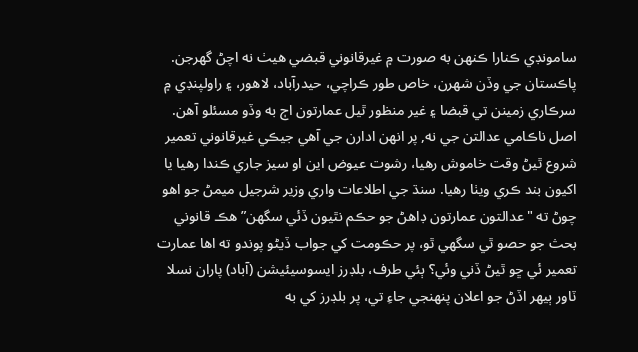سامونڊي ڪنارا ڪنهن به صورت ۾ غيرقانوني قبضي هيٺ نه اچڻ گهرجن.
پاڪستان جي وڏن شهرن، خاص طور ڪراچي، حيدرآباد، لاهور، ۽ راولپنڊي ۾ سرڪاري زمينن تي قبضا ۽ غير منظور ٿيل عمارتون اڄ به وڏو مسئلو آهن. اصل ناڪامي عدالتن جي نه, پر انهن ادارن جي آهي جيڪي غيرقانوني تعمير شروع ٿيڻ وقت خاموش رهيا، رشوت عيوض اين او سيز جاري ڪندا رهيا يا اکيون بند ڪري ويٺا رهيا. سنڌ جي اطلاعات واري وزير شرجيل ميمڻ جو اهو چوڻ ته "عدالتون عمارتون ڊاهڻ جو حڪم نٿيون ڏئي سگهن” هڪ قانوني بحث جو حصو ٿي سگهي ٿو، پر حڪومت کي جواب ڏيڻو پوندو ته اها عمارت تعمير ئي ڇو ٿيڻ ڏني وئي؟ ٻئي طرف، بلڊرز ايسوسيئيشن (آباد) پاران نسلا ٽاور ٻيهر اڏڻ جو اعلان پنهنجي جاءِ تي، پر بلڊرز کي به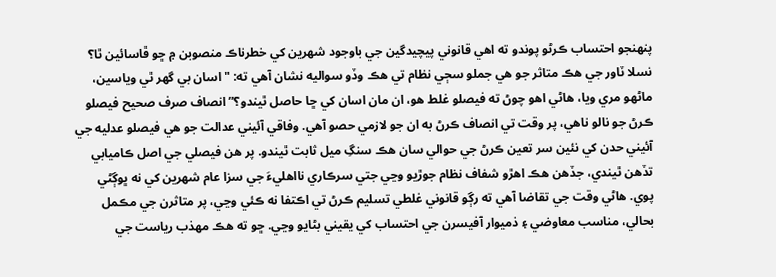پنهنجو احتساب ڪرڻو پوندو ته اهي قانوني پيچيدگين جي باوجود شهرين کي خطرناڪ منصوبن ۾ ڇو ڦاسائين ٿا؟
نسلا ٽاور جي هڪ متاثر جو هي جملو سڄي نظام تي هڪ وڏو سواليه نشان آهي ته: "اسان بي گهر ٿي وياسين، ماڻهو مري ويا، هاڻي اهو چوڻ ته فيصلو غلط هو، ان مان اسان کي ڇا حاصل ٿيندو؟” انصاف صرف صحيح فيصلو ڪرڻ جو نالو ناهي، پر وقت تي انصاف ڪرڻ به ان جو لازمي حصو آهي. وفاقي آئيني عدالت جو هي فيصلو عدليه جي آئيني حدن کي نئين سر تعين ڪرڻ جي حوالي سان هڪ سنگِ ميل ثابت ٿيندو. پر هن فيصلي جي اصل ڪاميابي تڏهن ٿيندي، جڏهن هڪ اهڙو شفاف نظام جوڙيو وڃي جتي سرڪاري نااهليءَ جي سزا عام شهرين کي نه ڀوڳڻي پوي. هاڻي وقت جي تقاضا آهي ته رڳو قانوني غلطي تسليم ڪرڻ تي اڪتفا نه ڪئي وڃي، پر متاثرن جي مڪمل بحالي، مناسب معاوضي ۽ ذميوار آفيسرن جي احتساب کي يقيني بڻايو وڃي. ڇو ته هڪ مهذب رياست جي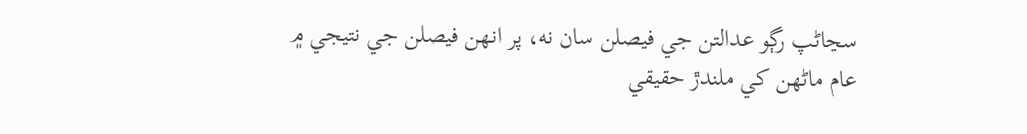سڃاڻپ رڳو عدالتن جي فيصلن سان نه، پر انهن فيصلن جي نتيجي ۾ عام ماڻهن کي ملندڙ حقيقي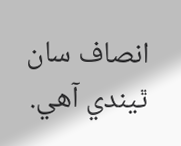انصاف سان ٿيندي آهي.